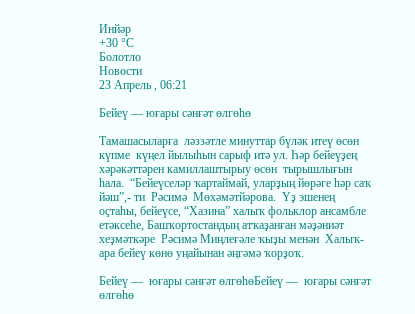Инйәр
+30 °С
Болотло
Новости
23 Апрель , 06:21

Бейеү — юғары сәнғәт өлгөһө

Тамашасыларға  ләззәтле минуттар бүләк итеү өсөн күпме  күңел йылыһын сарыф итә ул. Һәр бейеүҙең  хәрәкәттәрен камиллаштырыу өсөн  тырышлығын һала.  “Бейеүселәр ҡартаймай, уларҙың йөрәге һәр саҡ йәш”,- ти  Рәсимә  Мөхәмәтйәрова.  Үҙ эшенең оҫтаһы, бейеүсе, “Хазина” халыҡ фольклор ансамбле етәксеһе, Башҡортостандың атҡаҙанған мәҙәниәт хеҙмәткәре  Рәсимә Миңлеғәле ҡыҙы менән  Халыҡ-ара бейеү көнө уңайынан әңгәмә ҡорҙоҡ.

Бейеү —  юғары сәнғәт өлгөһөБейеү —  юғары сәнғәт өлгөһө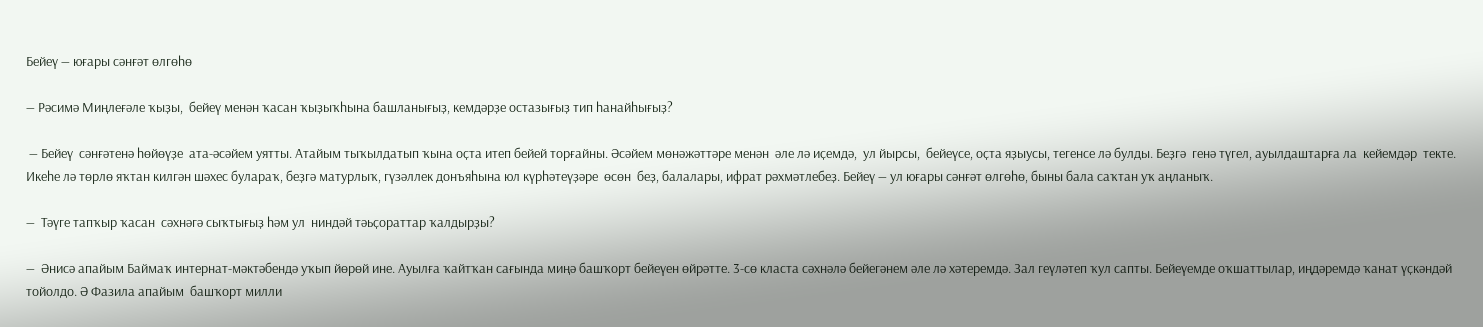Бейеү — юғары сәнғәт өлгөһө

— Рәсимә Миңлеғәле ҡыҙы,  бейеү менән ҡасан ҡыҙыҡһына башланығыҙ, кемдәрҙе остазығыҙ тип һанайһығыҙ?

 — Бейеү  сәнғәтенә һөйөүҙе  ата-әсәйем уятты. Атайым тыҡылдатып ҡына оҫта итеп бейей торғайны. Әсәйем мөнәжәттәре менән  әле лә иҫемдә,  ул йырсы,  бейеүсе, оҫта яҙыусы, тегенсе лә булды. Беҙгә  генә түгел, ауылдаштарға ла  кейемдәр  текте. Икеһе лә төрлө яҡтан килгән шәхес булараҡ, беҙгә матурлыҡ, гүзәллек донъяһына юл күрһәтеүҙәре  өсөн  беҙ, балалары, ифрат рәхмәтлебеҙ. Бейеү — ул юғары сәнғәт өлгөһө, быны бала саҡтан уҡ аңланыҡ.

—  Тәүге тапҡыр ҡасан  сәхнәгә сыҡтығыҙ һәм ул  ниндәй тәьҫораттар ҡалдырҙы?

—  Әнисә апайым Баймаҡ интернат-мәктәбендә уҡып йөрөй ине. Ауылға ҡайтҡан сағында миңә башҡорт бейеүен өйрәтте. 3-сө класта сәхнәлә бейегәнем әле лә хәтеремдә. Зал геүләтеп ҡул сапты. Бейеүемде оҡшаттылар, иңдәремдә ҡанат үҫкәндәй тойолдо. Ә Фазила апайым  башҡорт милли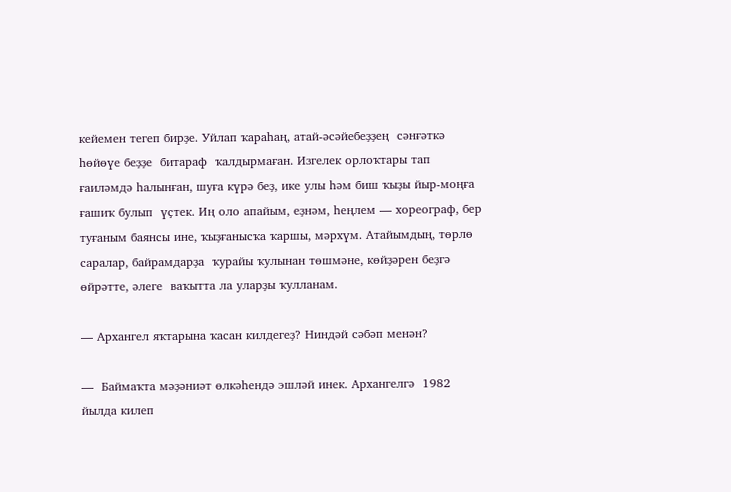кейемен тегеп бирҙе. Уйлап ҡараһаң, атай-әсәйебеҙҙең  сәнғәткә һөйөүе беҙҙе  битараф  ҡалдырмаған. Изгелек орлоҡтары тап ғаиләмдә һалынған, шуға күрә беҙ, ике улы һәм биш ҡыҙы йыр-моңға ғашиҡ булып  үҫтек. Иң оло апайым, еҙнәм, һеңлем — хореограф, бер туғаным баянсы ине, ҡыҙғанысҡа ҡаршы, мәрхүм. Атайымдың, төрлө саралар, байрамдарҙа  ҡурайы ҡулынан төшмәне, көйҙәрен беҙгә өйрәтте, әлеге  ваҡытта ла уларҙы ҡулланам.

— Архангел яҡтарына ҡасан килдегеҙ? Ниндәй сәбәп менән?

—  Баймаҡта мәҙәниәт өлкәһендә эшләй инек. Архангелгә  1982 йылда килеп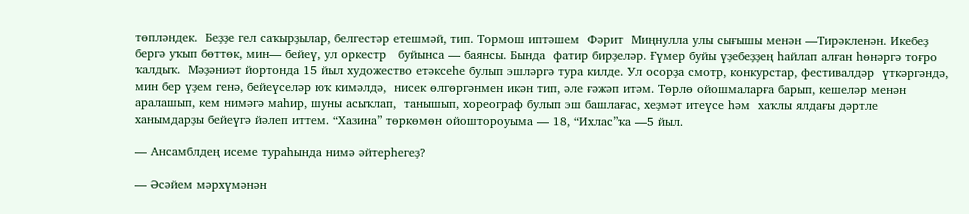төпләндек.  Беҙҙе гел саҡырҙылар, белгестәр етешмәй, тип. Тормош иптәшем  Фәрит  Миңнулла улы сығышы менән —Тирәкленән. Икебеҙ бергә уҡып бөттөк, мин— бейеү, ул оркестр   буйынса — баянсы. Бында  фатир бирҙеләр. Ғүмер буйы үҙебеҙҙең һайлап алған һөнәргә тоғро ҡалдыҡ.  Мәҙәниәт йортонда 15 йыл художество етәксеһе булып эшләргә тура килде. Ул осорҙа смотр, конкурстар, фестивалдәр  үткәргәндә, мин бер үҙем генә, бейеүселәр юҡ кимәлдә,  нисек өлгөргәнмен икән тип, әле ғәжәп итәм. Төрлө ойошмаларға барып, кешеләр менән аралашып, кем нимәгә маһир, шуны асыҡлап,  танышып, хореограф булып эш башлағас, хеҙмәт итеүсе һәм  хаҡлы ялдағы дәртле ханымдарҙы бейеүгә йәлеп иттем. “Хазина” төркөмөн ойоштороуыма — 18, “Ихлас”ҡа —5 йыл.

— Ансамблдең исеме тураһында нимә әйтерһегеҙ?

— Әсәйем мәрхүмәнән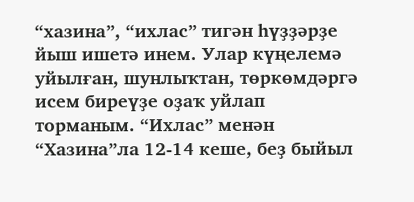“хазина”, “ихлас” тигән һүҙҙәрҙе йыш ишетә инем. Улар күңелемә уйылған, шунлыҡтан, төркөмдәргә исем биреүҙе оҙаҡ уйлап торманым. “Ихлас” менән “Хазина”ла 12-14 кеше, беҙ быйыл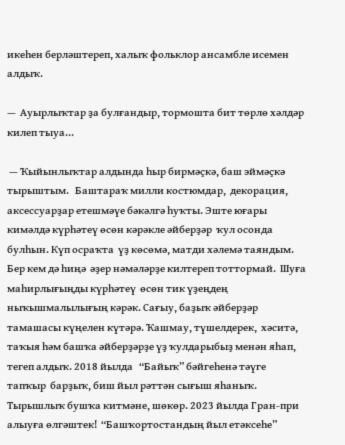икеһен берләштереп, халыҡ фольклор ансамбле исемен алдыҡ.

—  Ауырлыҡтар ҙа булғандыр, тормошта бит төрлө хәлдәр килеп тыуа...

 — Ҡыйынлыҡтар алдында һыр бирмәҫкә, баш эймәҫкә тырыштым.   Баштараҡ милли костюмдар,  декорация, аксессуарҙар етешмәүе бәкәлгә һуҡты. Эште юғары кимәлдә күрһәтеү өсөн кәрәкле әйберҙәр  ҡул осонда булһын. Күп осраҡта  үҙ көсөмә, матди хәлемә таяндым. Бер кем дә һиңә  әҙер нәмәләрҙе килтереп тоттормай.  Шуға маһирлығыңды күрһәтеү  өсөн тик үҙеңдең ныҡышмалылығың кәрәк. Сағыу, баҙыҡ әйберҙәр тамашасы күңелен күтәрә. Ҡашмау, түшелдерек,  хәситә, таҡыя һәм башҡа әйберҙәрҙе үҙ ҡулдарыбыҙ менән яһап, тегеп алдыҡ. 2018 йылда   “Байыҡ” бәйгеһенә тәүге тапҡыр  барҙыҡ, биш йыл рәттән сығыш яһаныҡ. Тырышлыҡ бушҡа китмәне, шөкөр. 2023 йылда Гран-при алыуға өлгәштек!  “Башҡортостандың йыл етәксеһе”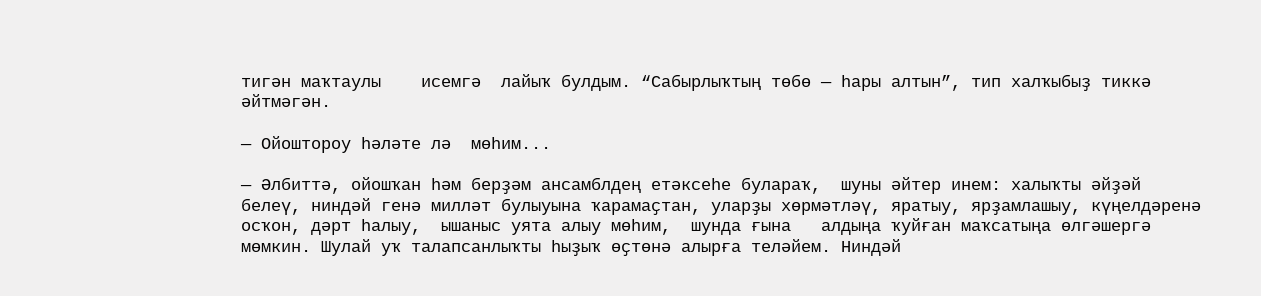тигән маҡтаулы    исемгә  лайыҡ булдым. “Сабырлыҡтың төбө — һары алтын”, тип халҡыбыҙ тиккә әйтмәгән.

— Ойоштороу һәләте лә  мөһим...

— Әлбиттә, ойошҡан һәм берҙәм ансамблдең етәксеһе булараҡ,  шуны әйтер инем: халыҡты әйҙәй белеү, ниндәй генә милләт булыуына ҡарамаҫтан, уларҙы хөрмәтләү, яратыу, ярҙамлашыу, күңелдәренә осҡон, дәрт һалыу,  ышаныс уята алыу мөһим,  шунда ғына   алдыңа ҡуйған маҡсатыңа өлгәшергә мөмкин. Шулай уҡ талапсанлыҡты һыҙыҡ өҫтөнә алырға теләйем. Ниндәй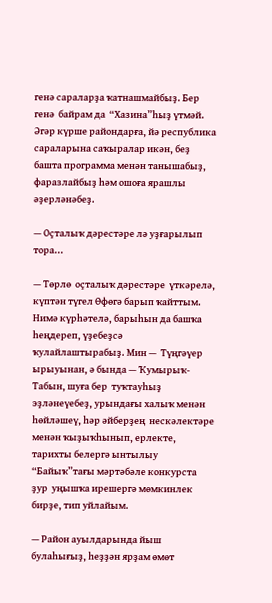генә сараларҙа ҡатнашмайбыҙ. Бер  генә  байрам да  “Хазина”һыҙ үтмәй. Әгәр күрше райондарға, йә республика сараларына саҡыралар икән, беҙ  башта программа менән танышабыҙ, фаразлайбыҙ һәм ошоға ярашлы әҙерләнәбеҙ.

— Оҫталыҡ дәрестәре лә уҙғарылып тора...

— Төрлө  оҫталыҡ дәрестәре  үткәрелә, күптән түгел Өфөгә барып ҡайттым. Нимә күрһәтелә, барыһын да башҡа һеңдереп, үҙебеҙсә  ҡулайлаштырабыҙ. Мин —  Түңгәүер ырыуынан, ә бында — Ҡумырыҡ-Табын, шуға бер  туҡтауһыҙ эҙләнеүебеҙ, урындағы халыҡ менән һөйләшеү, һәр әйберҙең  нескәлектәре менән ҡыҙыҡһынып, ерлекте, тарихты белергә ынтылыу “Байыҡ”тағы мәртәбәле конкурста  ҙур  уңышҡа ирешергә мөмкинлек бирҙе, тип уйлайым.

— Район ауылдарында йыш булаһығыҙ, һеҙҙән ярҙам өмөт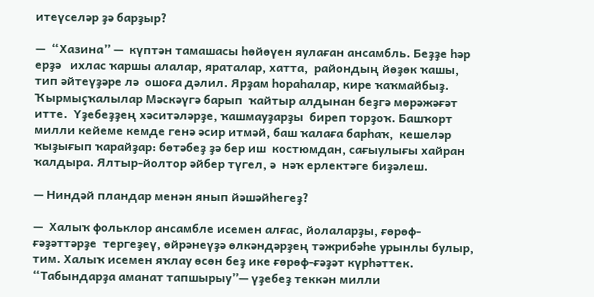итеүселәр ҙә барҙыр?

—  “Хазина” —  күптән тамашасы һөйөүен яулаған ансамбль. Беҙҙе һәр ерҙә   ихлас ҡаршы алалар, яраталар, хатта,  райондың йөҙөк ҡашы, тип әйтеүҙәре лә  ошоға дәлил. Ярҙам һораһалар, кире ҡаҡмайбыҙ. Ҡырмыҫҡалылар Мәскәүгә барып  ҡайтыр алдынан беҙгә мөрәжәғәт итте.  Үҙебеҙҙең хәситәләрҙе, ҡашмауҙарҙы  биреп торҙоҡ. Башҡорт милли кейеме кемде генә әсир итмәй, баш ҡалаға барһаҡ,  кешеләр  ҡыҙығып ҡарайҙар: бөтәбеҙ ҙә бер иш  костюмдан, сағыулығы хайран ҡалдыра. Ялтыр-йолтор әйбер түгел, ә  нәҡ ерлектәге биҙәлеш.

— Ниндәй пландар менән янып йәшәйһегеҙ?

—  Халыҡ фольклор ансамбле исемен алғас, йолаларҙы, ғөрөф-ғәҙәттәрҙе  тергеҙеү, өйрәнеүҙә өлкәндәрҙең тәжрибәһе урынлы булыр, тим. Халыҡ исемен яҡлау өсөн беҙ ике ғөрөф-ғәҙәт күрһәттек. “Табындарҙа аманат тапшырыу”— үҙебеҙ теккән милли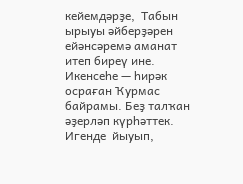кейемдәрҙе,  Табын ырыуы әйберҙәрен ейәнсәремә аманат итеп биреү ине. Икенсеһе — һирәк осраған Ҡурмас байрамы. Беҙ талҡан әҙерләп күрһәттек. Игенде  йыуып,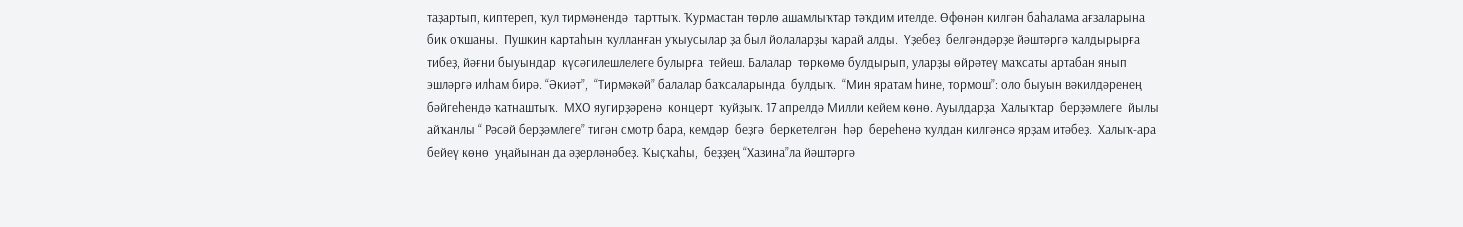таҙартып, киптереп, ҡул тирмәнендә  тарттыҡ. Ҡурмастан төрлө ашамлыҡтар тәҡдим ителде. Өфөнән килгән баһалама ағзаларына бик оҡшаны.  Пушкин картаһын ҡулланған уҡыусылар ҙа был йолаларҙы ҡарай алды.  Үҙебеҙ  белгәндәрҙе йәштәргә ҡалдырырға тибеҙ, йәғни быуындар  күсәгилешлелеге булырға  тейеш. Балалар  төркөмө булдырып, уларҙы өйрәтеү маҡсаты артабан янып эшләргә илһам бирә. “Әкиәт”,  “Тирмәкәй” балалар баҡсаларында  булдыҡ.  “Мин яратам һине, тормош”: оло быуын вәкилдәренең бәйгеһендә ҡатнаштыҡ.  МХО яугирҙәренә  концерт  ҡуйҙыҡ. 17 апрелдә Милли кейем көнө. Ауылдарҙа  Халыҡтар  берҙәмлеге  йылы айҡанлы “ Рәсәй берҙәмлеге” тигән смотр бара, кемдәр  беҙгә  беркетелгән  һәр  береһенә ҡулдан килгәнсә ярҙам итәбеҙ.  Халыҡ-ара бейеү көнө  уңайынан да әҙерләнәбеҙ. Ҡыҫҡаһы,  беҙҙең “Хазина”ла йәштәргә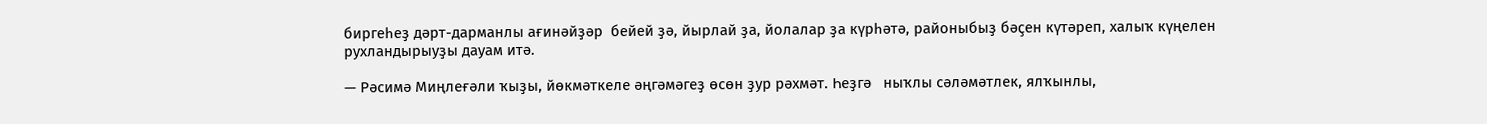биргеһеҙ дәрт-дарманлы ағинәйҙәр  бейей ҙә, йырлай ҙа, йолалар ҙа күрһәтә, районыбыҙ бәҫен күтәреп, халыҡ күңелен рухландырыуҙы дауам итә.

— Рәсимә Миңлеғәли ҡыҙы, йөкмәткеле әңгәмәгеҙ өсөн ҙур рәхмәт. Һеҙгә   ныҡлы сәләмәтлек, ялҡынлы,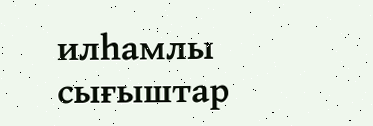илһамлы сығыштар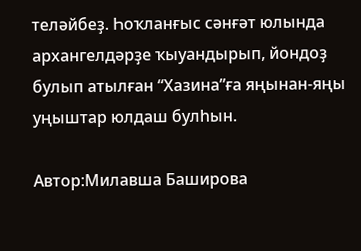теләйбеҙ. Һоҡланғыс сәнғәт юлында архангелдәрҙе ҡыуандырып, йондоҙ булып атылған “Хазина”ға яңынан-яңы уңыштар юлдаш булһын.

Автор:Милавша Баширова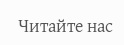Читайте нас